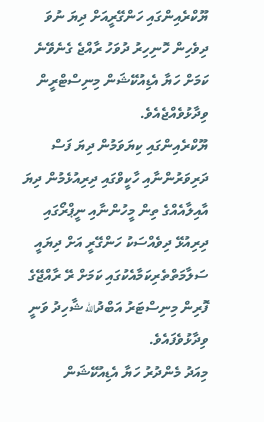ޔޫކްރެއިންގައި ހަންގޭރީއަށް ދިޔަ ނުވަ ދިވެހިން ހޮނިހިރު ދުވަހު ރާއްޖެ ގެނެވޭނެ ކަމަށް ހަޔާ އެޑިއުކޭޝަން މިނިސްޓްރީން ވިދާޅުވެއްޖެއެވެ.
ޔޫކްރެއިންގައި ކިޔަވަމުން ދިޔަ ފަސް ދަރިވަރުންނާއި ހާކީވްގައި ދިރިއުޅެމުން ދިޔަ އާއިލާއެއްގެ ތިން މީހުންނާއި ނީޕްރޯގައި ދިރިއުޅޭ ދިވެއްސަކު ހަންގޭރީ އަށް ދިޔައީ ސަލާމަތްތެރިކަމާއެކުގައި ކަމަށް ރޭ ރާއްޖޭގެ ފޮރިން މިނިސްޓަރު އަބްދުالله ޝާހިދު ވަނީ ވިދާޅުވެފައެވެ.
މިއަދު މެންދުރު ހަޔާ އެޑިއުކޭޝަން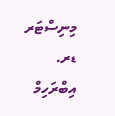މިނިސްޓަރ ޑރ. އިބްރަހިމް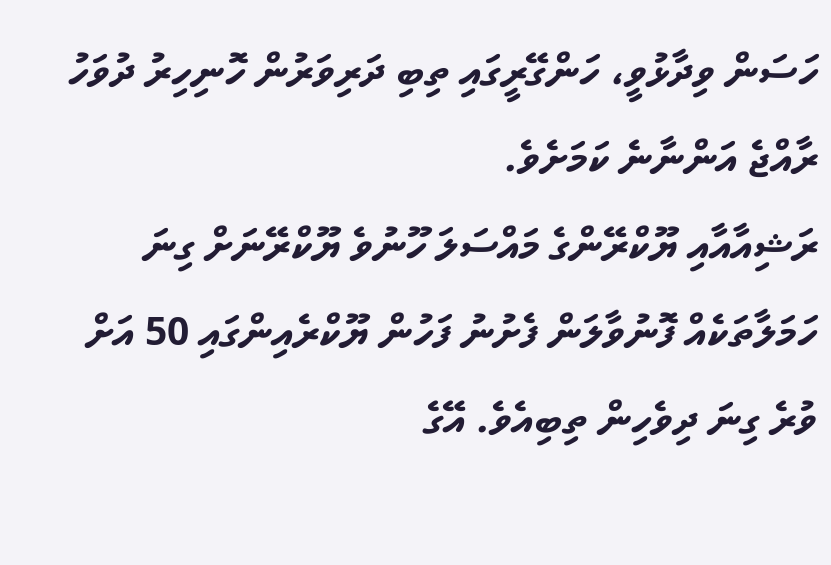ހަސަން ވިދާޅުވީ، ހަންގޭރީގައި ތިބި ދަރިވަރުން ހޮނިހިރު ދުވަހު ރާއްޖެ އަންނާނެ ކަމަށެވެ.
ރަޝިއާއާއި ޔޫކްރޭންގެ މައްސަލަ ހޫނުވެ ޔޫކްރޭނަށް ގިނަ ހަމަލާތަކެއް ފޮނުވާލަން ފެށުނު ފަހުން ޔޫކްރެއިންގައި 50 އަށް ވުރެ ގިނަ ދިވެހިން ތިބިއެވެ. އޭގެ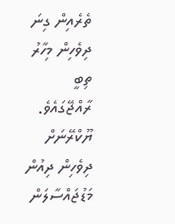ތެރެއިން ގިނަ ދިވެހިން މިހާރު ތިބީ ރާއްޖޭގައެވެ.
ޔޫކްރޭނަށް ދިވެހިން ދިއުން މަޑުޖައްސާލަން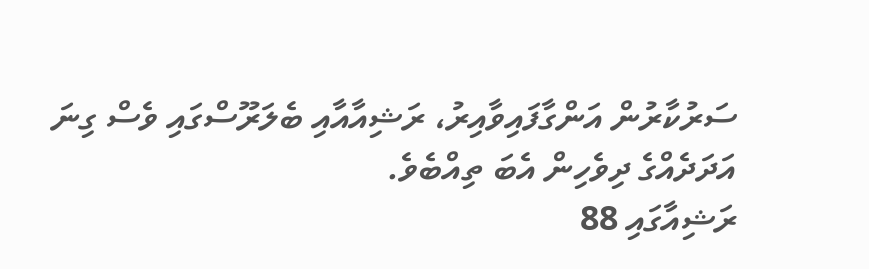ސަރުކާރުން އަންގާފައިވާއިރު، ރަޝިއާއާއި ބެލަރޫސްގައި ވެސް ގިނަ އަދަދެއްގެ ދިވެހިން އެބަ ތިއްބެވެ.
ރަޝިއާގައި 88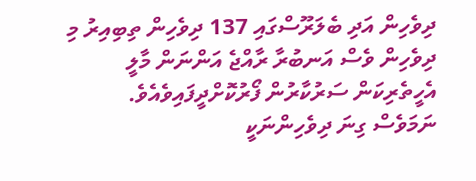ދިވެހިން އަދި ބެލަރޫސްގައި 137 ދިވެހިން ތިބިއިރު މި ދިވެހިން ވެސް އަނބުރާ ރާއްޖެ އަންނަން މާލީ އެހީތެރިކަން ސަރުކާރުން ފޯރުކޮށްދީފައިވެއެވެ.
ނަމަވެސް ގިނަ ދިވެހިންނަކީ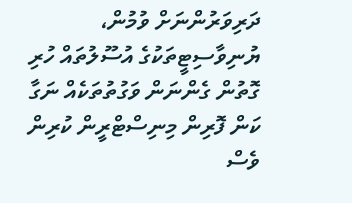ދަރިވަރުންނަށް ވުމުން، ޔުނިވާސިޓީތަކުގެ އުސޫލުތައް ހުރި ގޮތުން ގެންނަން ވަގުތުތަކެއް ނަގާ ކަން ފޮރިން މިނިސްޓްރީން ކުރިން ވެސް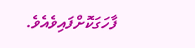ފާހަގަކޮށްފައިވެއެވެ.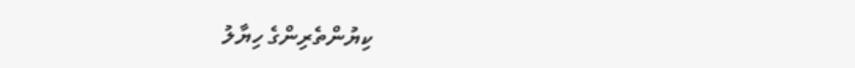ކިޔުންތެރިންގެ ހިޔާލު